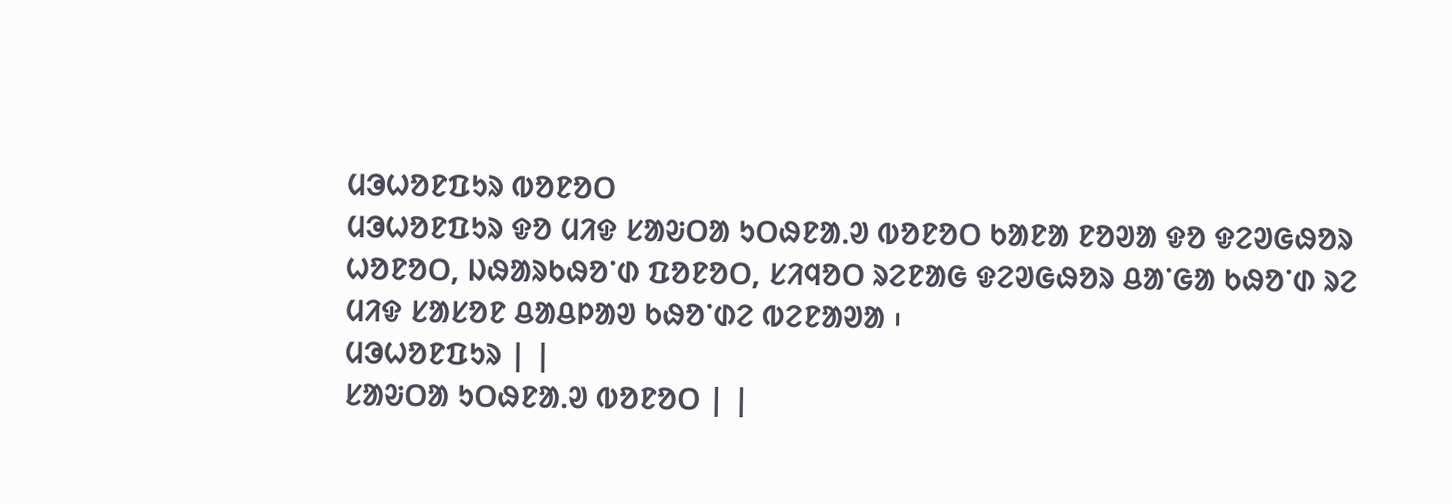ᱢᱳᱦᱚᱱᱯᱩᱨ ᱵᱚᱱᱚᱛ
ᱢᱳᱦᱚᱱᱯᱩᱨ ᱫᱚ ᱢᱤᱫ ᱥᱟᱶᱛᱟ ᱩᱛᱷᱱᱟᱹᱣ ᱵᱚᱱᱚᱛ ᱠᱟᱱᱟ ᱱᱚᱣᱟ ᱫᱚ ᱫᱮᱣᱜᱷᱚᱨ ᱦᱚᱱᱚᱛ, ᱡᱷᱟᱨᱠᱷᱚᱸᱰ ᱯᱚᱱᱚᱛ, ᱥᱤᱧᱚᱛ ᱨᱮᱱᱟᱜ ᱫᱮᱣᱜᱷᱚᱨ ᱪᱟᱸᱜᱟ ᱠᱷᱚᱸᱰ ᱨᱮ ᱢᱤᱫ ᱥᱟᱥᱚᱱ ᱪᱟᱪᱞᱟᱣ ᱠᱷᱚᱸᱰᱮ ᱵᱮᱱᱟᱣᱟ ᱾
ᱢᱳᱦᱚᱱᱯᱩᱨ | |
ᱥᱟᱶᱛᱟ ᱩᱛᱷᱱᱟᱹᱣ ᱵᱚᱱᱚᱛ | |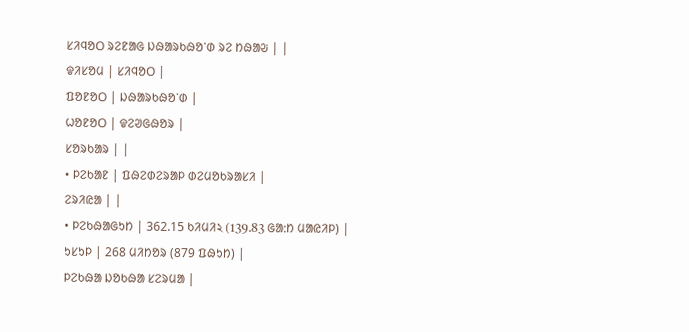ᱥᱤᱧᱚᱛ ᱨᱮᱱᱟᱜ ᱡᱷᱟᱨᱠᱷᱚᱸᱰ ᱨᱮ ᱴᱷᱟᱶ | |
ᱫᱤᱥᱚᱢ | ᱥᱤᱧᱚᱛ |
ᱯᱚᱱᱚᱛ | ᱡᱷᱟᱨᱠᱷᱚᱸᱰ |
ᱦᱚᱱᱚᱛ | ᱫᱮᱣᱜᱷᱚᱨ |
ᱥᱚᱨᱠᱟᱨ | |
• ᱞᱮᱠᱟᱱ | ᱯᱷᱮᱰᱮᱨᱟᱞ ᱰᱮᱢᱚᱠᱨᱟᱥᱤ |
ᱮᱨᱤᱭᱟ | |
• ᱞᱮᱠᱷᱟᱜᱩᱴ | 362.15 ᱠᱤᱢᱤ২ (139.83 ᱜᱟᱺᱴ ᱢᱟᱭᱤᱞ) |
ᱩᱥᱩᱞ | 268 ᱢᱤᱴᱚᱨ (879 ᱯᱷᱩᱴ) |
ᱞᱮᱠᱷᱟ ᱡᱚᱠᱷᱟ ᱥᱮᱨᱢᱟ |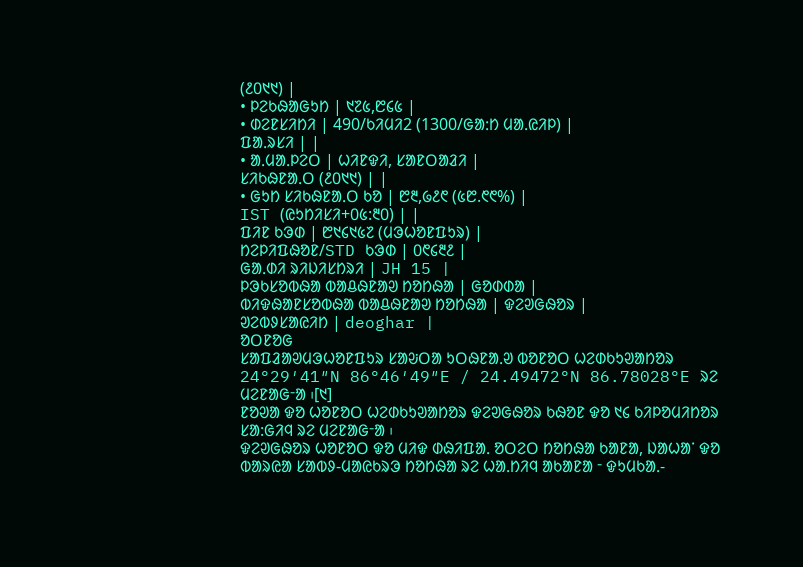(᱒᱐᱑᱑) |
• ᱞᱮᱠᱷᱟᱜᱩᱴ | ᱑᱗᱕,᱘᱔᱕ |
• ᱰᱮᱱᱥᱤᱴᱤ | 490/ᱠᱤᱢᱤ2 (1300/ᱜᱟᱺᱴ ᱢᱟᱹᱭᱤᱞ) |
ᱯᱟᱹᱨᱥᱤ | |
• ᱟᱹᱢᱟᱹᱞᱮᱛ | ᱦᱤᱱᱫᱤ, ᱥᱟᱱᱛᱟᱲᱤ |
ᱥᱤᱠᱷᱱᱟᱹᱛ (᱒᱐᱑᱑) | |
• ᱜᱩᱴ ᱥᱤᱠᱷᱱᱟᱹᱛ ᱠᱚ | ᱘᱓,᱙᱒᱖ (᱕᱘.᱖᱖%) |
IST (ᱭᱩᱴᱤᱥᱤ+᱐᱕:᱓᱐) | |
ᱯᱤᱱ ᱠᱳᱰ | ᱘᱑᱔᱑᱕᱗ (ᱢᱳᱦᱚᱱᱯᱩᱨ) |
ᱴᱮᱞᱤᱯᱷᱚᱱ/STD ᱠᱳᱰ | ᱐᱖᱔᱓᱒ |
ᱜᱟᱹᱰᱤ ᱨᱤᱡᱤᱥᱴᱨᱤ | JH 15 |
ᱞᱳᱠᱥᱚᱵᱷᱟ ᱵᱟᱪᱷᱱᱟᱣ ᱴᱚᱴᱷᱟ | ᱜᱚᱰᱰᱟ |
ᱵᱤᱫᱷᱟᱱᱥᱚᱵᱷᱟ ᱵᱟᱪᱷᱱᱟᱣ ᱴᱚᱴᱷᱟ | ᱫᱮᱣᱜᱷᱚᱨ |
ᱣᱮᱵᱽᱥᱟᱭᱤᱴ | deoghar |
ᱚᱛᱱᱚᱜ
ᱥᱟᱯᱲᱟᱣᱢᱳᱦᱚᱱᱯᱩᱨ ᱥᱟᱶᱛᱟ ᱩᱛᱷᱱᱟᱹᱣ ᱵᱚᱱᱚᱛ ᱦᱮᱰᱠᱩᱣᱟᱴᱚᱨ 24°29′41″N 86°46′49″E / 24.49472°N 86.78028°E ᱨᱮ ᱢᱮᱱᱟᱜᱼᱟ ᱾[᱑]
ᱱᱚᱣᱟ ᱫᱚ ᱦᱚᱱᱚᱛ ᱦᱮᱰᱠᱩᱣᱟᱴᱚᱨ ᱫᱮᱣᱜᱷᱚᱨ ᱠᱷᱚᱱ ᱫᱚ ᱑᱔ ᱠᱤᱞᱚᱢᱤᱴᱚᱨ ᱥᱟ:ᱜᱤᱧ ᱨᱮ ᱢᱮᱱᱟᱜᱼᱟ ᱾
ᱫᱮᱣᱜᱷᱚᱨ ᱦᱚᱱᱚᱛ ᱫᱚ ᱢᱤᱫ ᱰᱷᱤᱯᱟᱹ ᱚᱛᱮᱛ ᱴᱚᱴᱷᱟ ᱠᱟᱱᱟ, ᱡᱟᱦᱟᱸ ᱫᱚ ᱵᱟᱨᱭᱟ ᱥᱟᱵᱽ-ᱢᱟᱭᱠᱨᱳ ᱴᱚᱴᱷᱟ ᱨᱮ ᱦᱟᱹᱴᱤᱧ ᱟᱠᱟᱱᱟ ᱼ ᱫᱩᱢᱠᱟᱹ-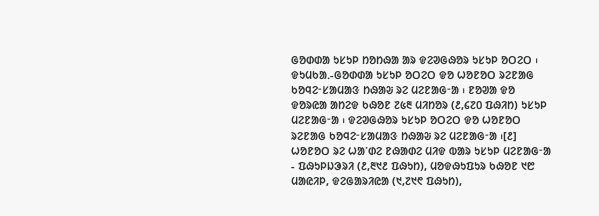ᱜᱚᱰᱰᱟ ᱩᱥᱩᱞ ᱴᱚᱴᱷᱟ ᱟᱨ ᱫᱮᱣᱜᱷᱚᱨ ᱩᱥᱩᱞ ᱚᱛᱮᱛ ᱾ ᱫᱩᱢᱠᱟᱹ-ᱜᱚᱰᱰᱟ ᱩᱥᱩᱞ ᱚᱛᱮᱛ ᱫᱚ ᱦᱚᱱᱚᱛ ᱨᱮᱱᱟᱜ ᱠᱚᱧᱮᱼᱥᱟᱢᱟᱝ ᱴᱷᱟᱶ ᱨᱮ ᱢᱮᱱᱟᱜᱼᱟ ᱾ ᱱᱚᱣᱟ ᱫᱚ ᱫᱚᱨᱭᱟ ᱟᱴᱮᱫ ᱠᱷᱚᱱ ᱗᱕᱓ ᱢᱤᱴᱚᱨ (᱒,᱔᱗᱐ ᱯᱷᱤᱴ) ᱩᱥᱩᱞ ᱢᱮᱱᱟᱜᱼᱟ ᱾ ᱫᱮᱣᱜᱷᱚᱨ ᱩᱥᱩᱞ ᱚᱛᱮᱛ ᱫᱚ ᱦᱚᱱᱚᱛ ᱨᱮᱱᱟᱜ ᱠᱚᱧᱮᱼᱥᱟᱢᱟᱝ ᱴᱷᱟᱶ ᱨᱮ ᱢᱮᱱᱟᱜᱼᱟ ᱾[᱒]
ᱦᱚᱱᱚᱛ ᱨᱮ ᱦᱟᱸᱰᱮ ᱱᱷᱟᱰᱮ ᱢᱤᱫ ᱵᱟᱨ ᱩᱥᱩᱞ ᱢᱮᱱᱟᱜᱼᱟ - ᱯᱷᱩᱞᱡᱳᱨᱤ (᱒,᱓᱑᱒ ᱯᱷᱩᱴ), ᱢᱚᱫᱷᱩᱯᱩᱨ ᱠᱷᱚᱱ ᱑᱘ ᱢᱟᱭᱤᱞ, ᱫᱮᱜᱟᱨᱤᱭᱟ (᱑,᱗᱑᱖ ᱯᱷᱩᱴ),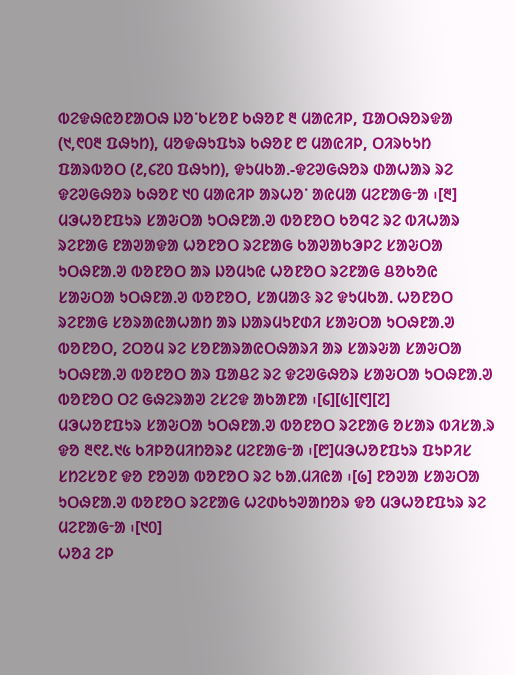ᱵᱮᱫᱷᱭᱚᱱᱟᱛᱷ ᱡᱚᱸᱠᱥᱚᱱ ᱠᱷᱚᱱ ᱓ ᱢᱟᱭᱤᱞ, ᱯᱟᱛᱷᱚᱨᱫᱟ (᱑,᱖᱐᱓ ᱯᱷᱩᱴ), ᱢᱚᱫᱷᱩᱯᱩᱨ ᱠᱷᱚᱱ ᱘ ᱢᱟᱭᱤᱞ, ᱛᱤᱨᱠᱩᱴ ᱯᱟᱨᱵᱚᱛ (᱒,᱔᱗᱐ ᱯᱷᱩᱴ), ᱫᱩᱢᱠᱟᱹ-ᱫᱮᱣᱜᱷᱚᱨ ᱰᱟᱦᱟᱨ ᱨᱮ ᱫᱮᱣᱜᱷᱚᱨ ᱠᱷᱚᱱ ᱑᱐ ᱢᱟᱭᱤᱞ ᱟᱨᱦᱚᱸ ᱟᱭᱢᱟ ᱢᱮᱱᱟᱜᱼᱟ ᱾[᱓]
ᱢᱳᱦᱚᱱᱯᱩᱨ ᱥᱟᱶᱛᱟ ᱩᱛᱷᱱᱟᱹᱣ ᱵᱚᱱᱚᱛ ᱠᱚᱧᱮ ᱨᱮ ᱵᱤᱦᱟᱨ ᱨᱮᱱᱟᱜ ᱱᱟᱣᱟᱫᱟ ᱦᱚᱱᱚᱛ ᱨᱮᱱᱟᱜ ᱠᱟᱣᱟᱠᱳᱞᱮ ᱥᱟᱶᱛᱟ ᱩᱛᱷᱱᱟᱹᱣ ᱵᱚᱱᱚᱛ ᱟᱨ ᱡᱚᱢᱩᱭ ᱦᱚᱱᱚᱛ ᱨᱮᱱᱟᱜ ᱪᱚᱠᱚᱭ ᱥᱟᱶᱛᱟ ᱩᱛᱷᱱᱟᱹᱣ ᱵᱚᱱᱚᱛ, ᱥᱟᱢᱟᱝ ᱨᱮ ᱫᱩᱢᱠᱟᱹ ᱦᱚᱱᱚᱛ ᱨᱮᱱᱟᱜ ᱥᱚᱨᱟᱭᱟᱦᱟᱴ ᱟᱨ ᱡᱟᱨᱢᱩᱱᱰᱤ ᱥᱟᱶᱛᱟ ᱩᱛᱷᱱᱟᱹᱣ ᱵᱚᱱᱚᱛ, ᱮᱛᱚᱢ ᱨᱮ ᱥᱚᱱᱟᱨᱟᱭᱛᱷᱟᱨᱤ ᱟᱨ ᱥᱟᱨᱶᱟ ᱥᱟᱶᱛᱟ ᱩᱛᱷᱱᱟᱹᱣ ᱵᱚᱱᱚᱛ ᱟᱨ ᱯᱟᱪᱮ ᱨᱮ ᱫᱮᱣᱜᱷᱚᱨ ᱥᱟᱶᱛᱟ ᱩᱛᱷᱱᱟᱹᱣ ᱵᱚᱱᱚᱛ ᱛᱮ ᱜᱷᱮᱨᱟᱣ ᱮᱥᱮᱫ ᱟᱠᱟᱱᱟ ᱾[᱔][᱕][᱖][᱗]
ᱢᱳᱦᱚᱱᱯᱩᱨ ᱥᱟᱶᱛᱟ ᱩᱛᱷᱱᱟᱹᱣ ᱵᱚᱱᱚᱛ ᱨᱮᱱᱟᱜ ᱚᱥᱟᱨ ᱵᱤᱥᱟᱹᱨ ᱫᱚ ᱓᱖᱒.᱑᱕ ᱠᱤᱞᱚᱢᱤᱴᱚᱨ᱒ ᱢᱮᱱᱟᱜᱼᱟ ᱾[᱘]ᱢᱳᱦᱚᱱᱯᱩᱨ ᱯᱩᱞᱤᱥ ᱥᱴᱮᱥᱚᱱ ᱫᱚ ᱱᱚᱣᱟ ᱵᱚᱱᱚᱛ ᱨᱮ ᱠᱟᱹᱢᱤᱭᱟ ᱾[᱙] ᱱᱚᱣᱟ ᱥᱟᱶᱛᱟ ᱩᱛᱷᱱᱟᱹᱣ ᱵᱚᱱᱚᱛ ᱨᱮᱱᱟᱜ ᱦᱮᱰᱠᱩᱣᱟᱴᱚᱨ ᱫᱚ ᱢᱳᱦᱚᱱᱯᱩᱨ ᱨᱮ ᱢᱮᱱᱟᱜᱼᱟ ᱾[᱑᱐]
ᱦᱚᱲ ᱮᱞ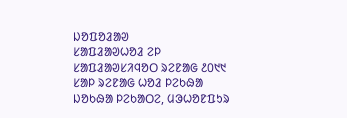ᱡᱚᱯᱚᱲᱟᱣ
ᱥᱟᱯᱲᱟᱣᱦᱚᱲ ᱮᱞ
ᱥᱟᱯᱲᱟᱣᱥᱤᱧᱚᱛ ᱨᱮᱱᱟᱜ ᱒᱐᱑᱑ ᱥᱟᱞ ᱨᱮᱱᱟᱜ ᱦᱚᱲ ᱞᱮᱠᱷᱟ ᱡᱚᱠᱷᱟ ᱞᱮᱠᱟᱛᱮ, ᱢᱳᱦᱚᱱᱯᱩᱨ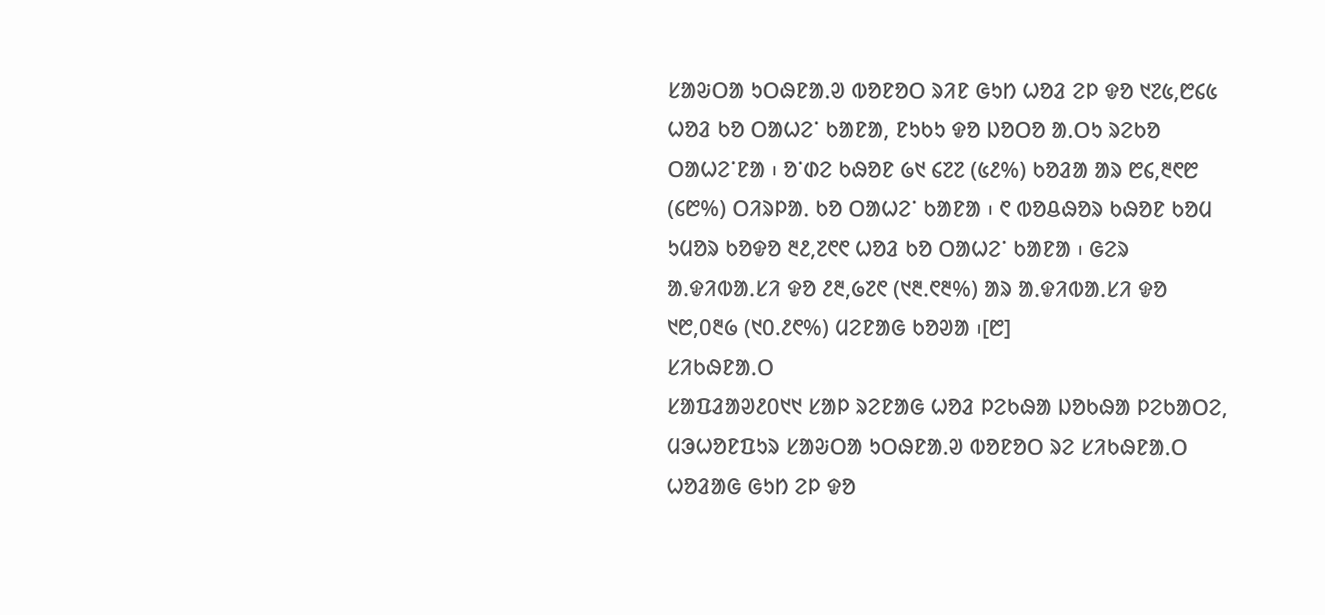ᱥᱟᱶᱛᱟ ᱩᱛᱷᱱᱟᱹᱣ ᱵᱚᱱᱚᱛ ᱨᱤᱱ ᱜᱩᱴ ᱦᱚᱲ ᱮᱞ ᱫᱚ ᱑᱗᱕,᱘᱔᱕ ᱦᱚᱲ ᱠᱚ ᱛᱟᱦᱮᱸ ᱠᱟᱱᱟ, ᱱᱩᱠᱩ ᱫᱚ ᱡᱚᱛᱚ ᱟᱹᱛᱩ ᱨᱮᱠᱚ ᱛᱟᱦᱮᱸᱱᱟ ᱾ ᱚᱸᱰᱮ ᱠᱷᱚᱱ ᱙᱑ ᱔᱗᱗ (᱕᱒%) ᱠᱚᱲᱟ ᱟᱨ ᱘᱔,᱓᱖᱘ (᱔᱘%) ᱛᱤᱨᱞᱟᱹ ᱠᱚ ᱛᱟᱦᱮᱸ ᱠᱟᱱᱟ ᱾ ᱖ ᱵᱚᱪᱷᱚᱨ ᱠᱷᱚᱱ ᱠᱚᱢ ᱩᱢᱚᱨ ᱠᱚᱫᱚ ᱓᱒,᱗᱖᱖ ᱦᱚᱲ ᱠᱚ ᱛᱟᱦᱮᱸ ᱠᱟᱱᱟ ᱾ ᱜᱮᱨ ᱟᱹᱫᱤᱵᱟᱹᱥᱤ ᱫᱚ ᱒᱓,᱙᱗᱖ (᱑᱓.᱖᱓%) ᱟᱨ ᱟᱹᱫᱤᱵᱟᱹᱥᱤ ᱫᱚ ᱑᱘,᱐᱓᱙ (᱑᱐.᱒᱖%) ᱢᱮᱱᱟᱜ ᱠᱚᱣᱟ ᱾[᱘]
ᱥᱤᱠᱷᱱᱟᱹᱛ
ᱥᱟᱯᱲᱟᱣ᱒᱐᱑᱑ ᱥᱟᱞ ᱨᱮᱱᱟᱜ ᱦᱚᱲ ᱞᱮᱠᱷᱟ ᱡᱚᱠᱷᱟ ᱞᱮᱠᱟᱛᱮ, ᱢᱳᱦᱚᱱᱯᱩᱨ ᱥᱟᱶᱛᱟ ᱩᱛᱷᱱᱟᱹᱣ ᱵᱚᱱᱚᱛ ᱨᱮ ᱥᱤᱠᱷᱱᱟᱹᱛ ᱦᱚᱲᱟᱜ ᱜᱩᱴ ᱮᱞ ᱫᱚ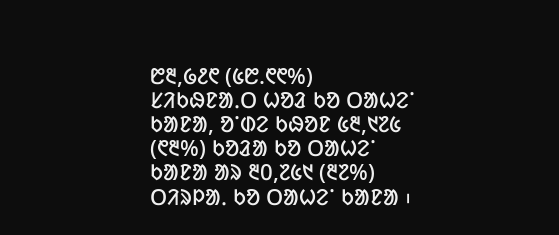᱘᱓,᱙᱒᱖ (᱕᱘.᱖᱖%) ᱥᱤᱠᱷᱱᱟᱹᱛ ᱦᱚᱲ ᱠᱚ ᱛᱟᱦᱮᱸ ᱠᱟᱱᱟ, ᱚᱸᱰᱮ ᱠᱷᱚᱱ ᱕᱓,᱑᱗᱕ (᱖᱓%) ᱠᱚᱲᱟ ᱠᱚ ᱛᱟᱦᱮᱸ ᱠᱟᱱᱟ ᱟᱨ ᱓᱐,᱗᱕᱑ (᱓᱗%) ᱛᱤᱨᱞᱟᱹ ᱠᱚ ᱛᱟᱦᱮᱸ ᱠᱟᱱᱟ ᱾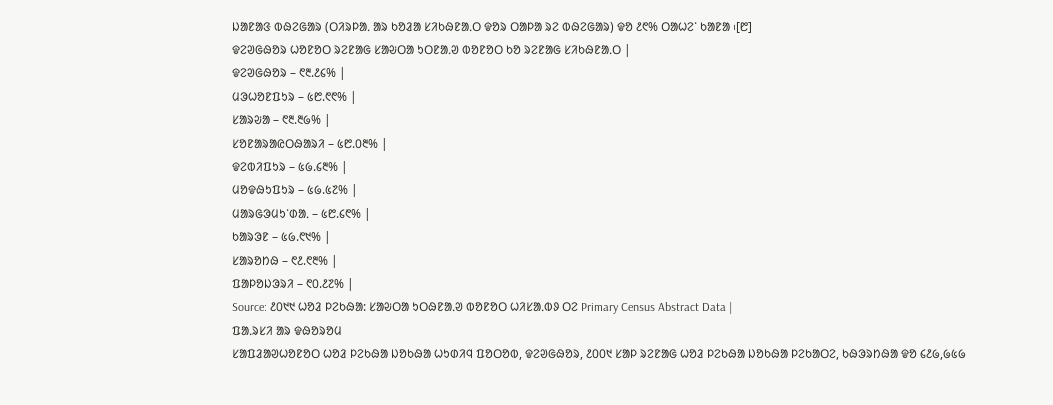ᱡᱟᱱᱟᱝ ᱵᱷᱮᱜᱟᱨ (ᱛᱤᱨᱞᱟᱹ ᱟᱨ ᱠᱚᱲᱟ ᱥᱤᱠᱷᱱᱟᱹᱛ ᱫᱚᱨ ᱛᱟᱞᱟ ᱨᱮ ᱵᱷᱮᱜᱟᱨ) ᱫᱚ ᱒᱖% ᱛᱟᱦᱮᱸ ᱠᱟᱱᱟ ᱾[᱘]
ᱫᱮᱣᱜᱷᱚᱨ ᱦᱚᱱᱚᱛ ᱨᱮᱱᱟᱜ ᱥᱟᱶᱛᱟ ᱩᱛᱱᱟᱹᱣ ᱵᱚᱱᱚᱛ ᱠᱚ ᱨᱮᱱᱟᱜ ᱥᱤᱠᱷᱱᱟᱹᱛ |
ᱫᱮᱣᱜᱷᱚᱨ – ᱖᱓.᱒᱔% |
ᱢᱳᱦᱚᱱᱯᱩᱨ – ᱕᱘.᱖᱖% |
ᱥᱟᱨᱶᱟ – ᱖᱓.᱓᱙% |
ᱥᱚᱱᱟᱨᱟᱭᱛᱷᱟᱨᱤ – ᱕᱘.᱐᱓% |
ᱫᱮᱵᱤᱯᱩᱨ – ᱕᱙.᱔᱓% |
ᱢᱚᱫᱷᱩᱯᱩᱨ – ᱕᱙.᱕᱗% |
ᱢᱟᱨᱜᱳᱢᱩᱸᱰᱟᱹ – ᱕᱘.᱔᱖% |
ᱠᱟᱨᱳᱱ – ᱕᱙.᱖᱑% |
ᱥᱟᱨᱚᱴᱷ – ᱖᱒.᱖᱓% |
ᱯᱟᱞᱚᱡᱳᱨᱤ – ᱖᱐.᱒᱗% |
Source: ᱒᱐᱑᱑ ᱦᱚᱲ ᱞᱮᱠᱷᱟ: ᱥᱟᱶᱛᱟ ᱩᱛᱷᱱᱟᱹᱣ ᱵᱚᱱᱚᱛ ᱦᱤᱥᱟᱹᱵᱽ ᱛᱮ Primary Census Abstract Data |
ᱯᱟᱹᱨᱥᱤ ᱟᱨ ᱫᱷᱚᱨᱚᱢ
ᱥᱟᱯᱲᱟᱣᱦᱚᱱᱚᱛ ᱦᱚᱲ ᱞᱮᱠᱷᱟ ᱡᱚᱠᱷᱟ ᱦᱩᱰᱤᱧ ᱯᱚᱛᱚᱵ, ᱫᱮᱣᱜᱷᱚᱨ, ᱒᱐᱐᱑ ᱥᱟᱞ ᱨᱮᱱᱟᱜ ᱦᱚᱲ ᱞᱮᱠᱷᱟ ᱡᱚᱠᱷᱟ ᱞᱮᱠᱟᱛᱮ, ᱠᱷᱳᱨᱴᱷᱟ ᱫᱚ ᱔᱒᱙,᱙᱕᱙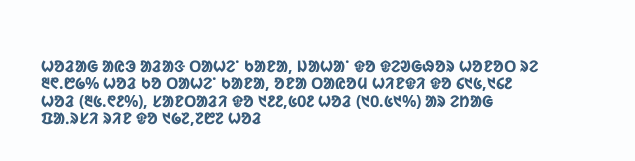ᱦᱚᱲᱟᱜ ᱟᱭᱳ ᱟᱲᱟᱝ ᱛᱟᱦᱮᱸ ᱠᱟᱱᱟ, ᱡᱟᱦᱟᱸ ᱫᱚ ᱫᱮᱣᱜᱷᱚᱨ ᱦᱚᱱᱚᱛ ᱨᱮ ᱓᱖.᱘᱙% ᱦᱚᱲ ᱠᱚ ᱛᱟᱦᱮᱸ ᱠᱟᱱᱟ, ᱚᱱᱟ ᱛᱟᱭᱚᱢ ᱦᱤᱱᱫᱤ ᱫᱚ ᱔᱑᱕,᱑᱔᱒ ᱦᱚᱲ (᱓᱕.᱖᱒%), ᱥᱟᱱᱛᱟᱲᱤ ᱫᱚ ᱑᱒᱒,᱕᱐᱒ ᱦᱚᱲ (᱑᱐.᱕᱑%) ᱟᱨ ᱮᱴᱟᱜ ᱯᱟᱹᱨᱥᱤ ᱨᱤᱱ ᱫᱚ ᱑᱙᱗,᱗᱘᱗ ᱦᱚᱲ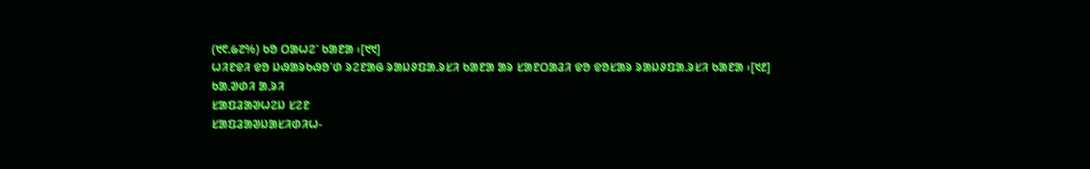(᱑᱖.᱙᱗%) ᱠᱚ ᱛᱟᱦᱮᱸ ᱠᱟᱱᱟ ᱾[᱑᱑]
ᱦᱤᱱᱫᱤ ᱫᱚ ᱡᱷᱟᱨᱠᱷᱚᱸᱰ ᱨᱮᱱᱟᱜ ᱨᱟᱡᱽᱯᱟᱹᱨᱥᱤ ᱠᱟᱱᱟ ᱟᱨ ᱥᱟᱱᱛᱟᱲᱤ ᱫᱚ ᱫᱚᱥᱟᱨ ᱨᱟᱡᱽᱯᱟᱹᱨᱥᱤ ᱠᱟᱱᱟ ᱾[᱑᱒]
ᱠᱟᱹᱣᱰᱤ ᱟᱹᱨᱤ
ᱥᱟᱯᱲᱟᱣᱦᱮᱡ ᱥᱮᱱ
ᱥᱟᱯᱲᱟᱣᱡᱟᱥᱤᱰᱤᱦ-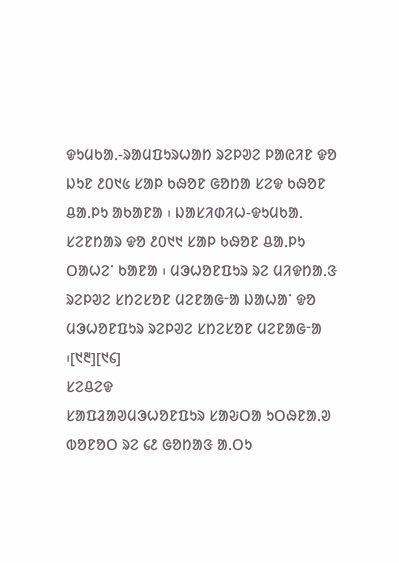ᱫᱩᱢᱠᱟᱹ-ᱨᱟᱢᱯᱩᱨᱦᱟᱴ ᱨᱮᱞᱣᱮ ᱞᱟᱭᱤᱱ ᱫᱚ ᱡᱩᱱ ᱒᱐᱑᱕ ᱥᱟᱞ ᱠᱷᱚᱱ ᱜᱚᱴᱟ ᱥᱮᱫ ᱠᱷᱚᱱ ᱪᱟᱹᱞᱩ ᱟᱠᱟᱱᱟ ᱾ ᱡᱟᱥᱤᱰᱤᱦ-ᱫᱩᱢᱠᱟᱹ ᱥᱮᱱᱴᱟᱨ ᱫᱚ ᱒᱐᱑᱑ ᱥᱟᱞ ᱠᱷᱚᱱ ᱪᱟᱹᱞᱩ ᱛᱟᱦᱮᱸ ᱠᱟᱱᱟ ᱾ ᱢᱳᱦᱚᱱᱯᱩᱨ ᱨᱮ ᱢᱤᱫᱴᱟᱹᱝ ᱨᱮᱞᱣᱮ ᱥᱴᱮᱥᱚᱱ ᱢᱮᱱᱟᱜᱼᱟ ᱡᱟᱦᱟᱸ ᱫᱚ ᱢᱳᱦᱚᱱᱯᱩᱨ ᱨᱮᱞᱣᱮ ᱥᱴᱮᱥᱚᱱ ᱢᱮᱱᱟᱜᱼᱟ ᱾[᱑᱓][᱑᱔]
ᱥᱮᱪᱮᱫ
ᱥᱟᱯᱲᱟᱣᱢᱳᱦᱚᱱᱯᱩᱨ ᱥᱟᱶᱛᱟ ᱩᱛᱷᱱᱟᱹᱣ ᱵᱚᱱᱚᱛ ᱨᱮ ᱔᱒ ᱜᱚᱴᱟᱝ ᱟᱹᱛᱩ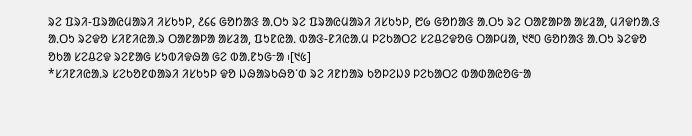ᱨᱮ ᱯᱨᱤ-ᱯᱨᱟᱭᱢᱟᱨᱤ ᱤᱥᱠᱩᱞ, ᱒᱔᱔ ᱜᱚᱴᱟᱝ ᱟᱹᱛᱩ ᱨᱮ ᱯᱨᱟᱭᱢᱟᱨᱤ ᱤᱥᱠᱩᱞ, ᱘᱙ ᱜᱚᱴᱟᱝ ᱟᱹᱛᱩ ᱨᱮ ᱛᱟᱱᱟᱞᱟ ᱟᱥᱲᱟ, ᱢᱤᱫᱴᱟᱹᱝ ᱟᱹᱛᱩ ᱨᱮᱫᱚ ᱥᱤᱱᱤᱭᱟᱹᱨ ᱛᱟᱱᱟᱞᱟ ᱟᱥᱲᱟ, ᱯᱩᱱᱭᱟᱹ ᱵᱟᱝ-ᱱᱤᱭᱟᱹᱢ ᱞᱮᱠᱟᱛᱮ ᱥᱮᱪᱮᱫᱚᱜ ᱛᱟᱞᱢᱟ, ᱑᱓᱐ ᱜᱚᱴᱟᱝ ᱟᱹᱛᱩ ᱨᱮᱫᱚ ᱚᱠᱟ ᱥᱮᱪᱮᱫ ᱨᱮᱱᱟᱜ ᱥᱩᱵᱤᱫᱷᱟ ᱜᱮ ᱵᱟᱹᱱᱩᱜᱼᱟ ᱾[᱑᱕]
*ᱥᱤᱱᱤᱭᱟᱹᱨ ᱥᱮᱠᱚᱱᱰᱟᱨᱤ ᱤᱥᱠᱩᱞ ᱫᱚ ᱡᱷᱟᱨᱠᱷᱚᱸᱰ ᱨᱮ ᱤᱱᱴᱟᱨ ᱠᱚᱞᱮᱡᱽ ᱞᱮᱠᱟᱛᱮ ᱵᱟᱰᱟᱭᱚᱜᱼᱟ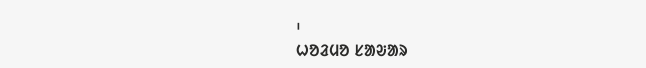᱾
ᱦᱚᱲᱢᱚ ᱥᱟᱶᱟᱨ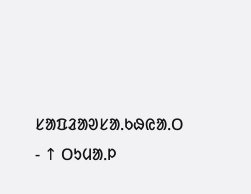ᱥᱟᱯᱲᱟᱣᱥᱟᱹᱠᱷᱭᱟᱹᱛ
- ↑ ᱛᱩᱢᱟᱹᱞ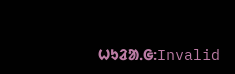ᱦᱩᱲᱟᱹᱜ:Invalid